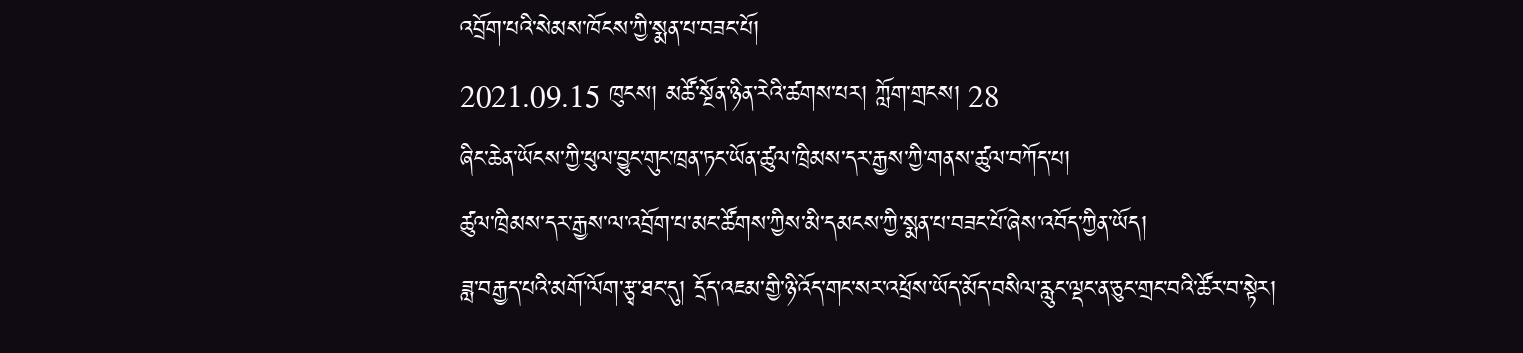འབྲོག་པའི་སེམས་ཁོངས་ཀྱི་སྨན་པ་བཟང་པོ།
2021.09.15 ཁུངས། མཚོ་སྔོན་ཉིན་རེའི་ཚགས་པར། ཀློག་གྲངས། 28
ཞིང་ཆེན་ཡོངས་ཀྱི་ཕུལ་བྱུང་གུང་ཁྲན་ཏང་ཡོན་ཚུལ་ཁྲིམས་དར་རྒྱས་ཀྱི་གནས་ཚུལ་བཀོད་པ།
ཚུལ་ཁྲིམས་དར་རྒྱས་ལ་འབྲོག་པ་མང་ཚོགས་ཀྱིས་མི་དམངས་ཀྱི་སྨན་པ་བཟང་པོ་ཞེས་འབོད་ཀྱིན་ཡོད།
ཟླ་བརྒྱད་པའི་མགོ་ལོག་རྩྭ་ཐང་དུ། དྲོད་འཇམ་གྱི་ཉི་འོད་གང་སར་འཕྲོས་ཡོད་མོད་བསིལ་རླུང་ལྡང་ན་ཅུང་གྲང་བའི་ཚོར་བ་སྟེར།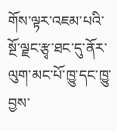གོས་ལྟར་འཇམ་པའི་སྔོ་ལྗང་རྩྭ་ཐང་དུ་ནོར་ལུག་མང་པོ་ཁྱུ་དང་ཁྱུ་བྱས་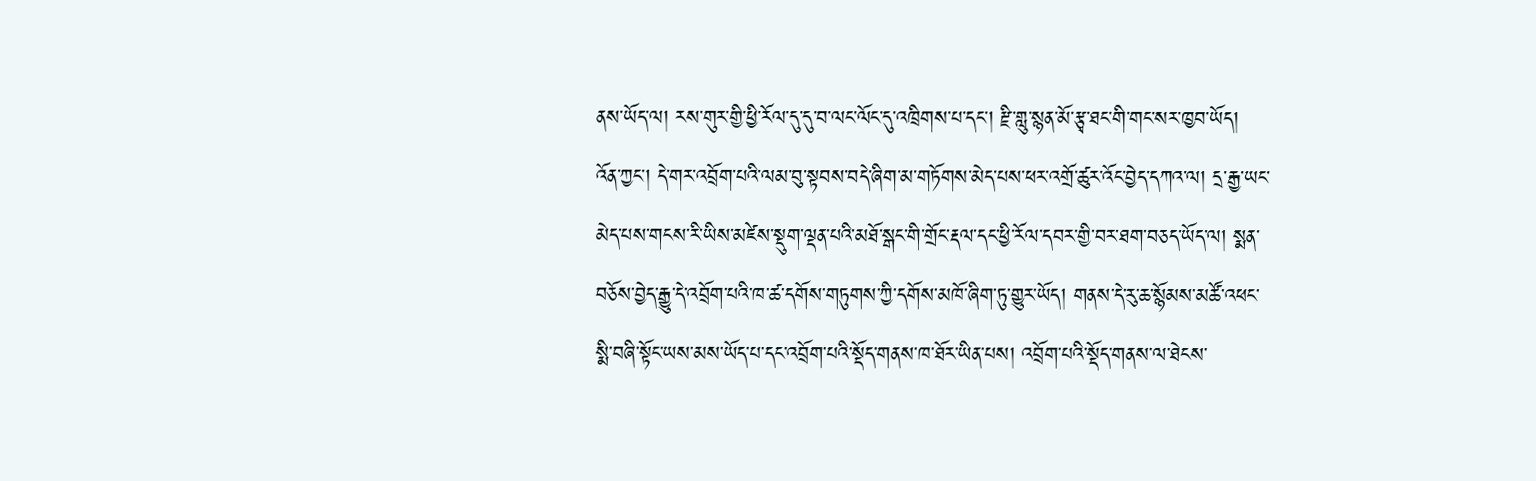ནས་ཡོད་ལ། རས་གུར་གྱི་ཕྱི་རོལ་དུ་དུ་བ་ལང་ལོང་དུ་འཁྲིགས་པ་དང་། རྫི་གླུ་སྙན་མོ་རྩྭ་ཐང་གི་གང་སར་ཁྱབ་ཡོད།
འོན་ཀྱང་། དེ་གར་འབྲོག་པའི་ལམ་བུ་སྟབས་བདེ་ཞིག་མ་གཏོགས་མེད་པས་ཕར་འགྲོ་ཚུར་འོང་བྱེད་དཀའ་ལ། དྲ་རྒྱ་ཡང་མེད་པས་གངས་རི་ཡིས་མཛེས་སྡུག་ལྡན་པའི་མཐོ་སྒང་གི་གྲོང་རྡལ་དང་ཕྱི་རོལ་དབར་གྱི་བར་ཐག་བཅད་ཡོད་ལ། སྨན་བཅོས་བྱེད་རྒྱུ་དེ་འབྲོག་པའི་ཁ་ཚ་དགོས་གཏུགས་ཀྱི་དགོས་མཁོ་ཞིག་ཏུ་གྱུར་ཡོད། གནས་དེ་རུ་ཆ་སྙོམས་མཚོ་འཕང་སྨི་བཞི་སྟོང་ཡས་མས་ཡོད་པ་དང་འབྲོག་པའི་སྡོད་གནས་ཁ་ཐོར་ཡིན་པས། འབྲོག་པའི་སྡོད་གནས་ལ་ཐེངས་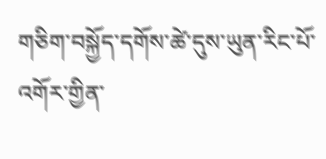གཅིག་བསྐྱོད་དགོས་ཚེ་དུས་ཡུན་རིང་པོ་འགོར་གྱིན་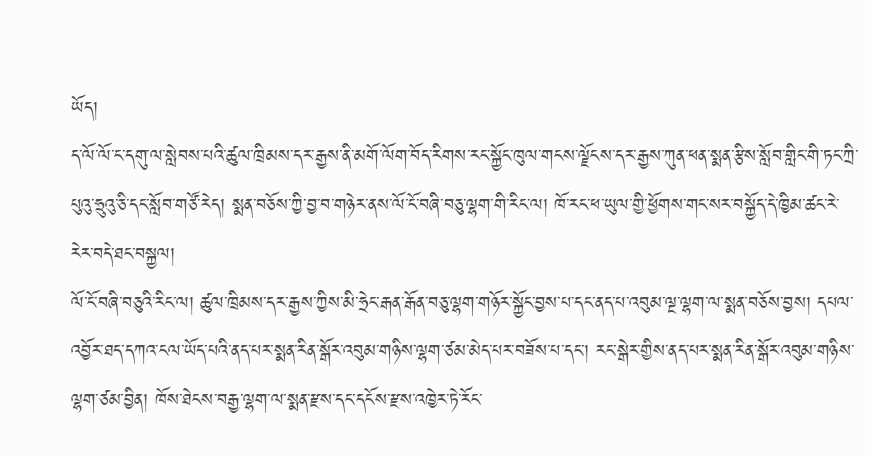ཡོད།
ད་ལོ་ལོ་ང་དགུ་ལ་སླེབས་པའི་ཚུལ་ཁྲིམས་དར་རྒྱས་ནི་མགོ་ལོག་བོད་རིགས་རང་སྐྱོང་ཁུལ་གངས་ལྗོངས་དར་རྒྱས་ཀུན་ཕན་སྨན་རྩིས་སློབ་གླིང་གི་ཏང་ཀྲི་པུའུ་ཧྲུའུ་ཅི་དང་སློབ་གཙོ་རེད། སྨན་བཅོས་ཀྱི་བྱ་བ་གཉེར་ནས་ལོ་ངོ་བཞི་བཅུ་ལྷག་གི་རིང་ལ། ཁོ་རང་ཕ་ཡུལ་གྱི་ཕྱོགས་གང་སར་བསྐྱོད་དེ་ཁྱིམ་ཚང་རེ་རེར་བདེ་ཐང་བསྐྱལ།
ལོ་ངོ་བཞི་བཅུའི་རིང་ལ། ཚུལ་ཁྲིམས་དར་རྒྱས་ཀྱིས་མི་ཧྲེང་རྒན་རྒོན་བཅུ་ལྷག་གཉོར་སྐྱོང་བྱས་པ་དང་ནད་པ་འབུམ་ལྔ་ལྷག་ལ་སྨན་བཅོས་བྱས། དཔལ་འབྱོར་ཐད་དཀའ་ངལ་ཡོད་པའི་ནད་པར་སྨན་རིན་སྒོར་འབུམ་གཉིས་ལྷག་ཙམ་མེད་པར་བཟོས་པ་དང་། རང་སྒེར་གྱིས་ནད་པར་སྨན་རིན་སྒོར་འབུམ་གཉིས་ལྷག་ཙམ་བྱིན། ཁོས་ཐེངས་བརྒྱ་ལྷག་ལ་སྨན་རྫས་དང་དངོས་རྫས་འཁྱེར་ཏེ་རོང་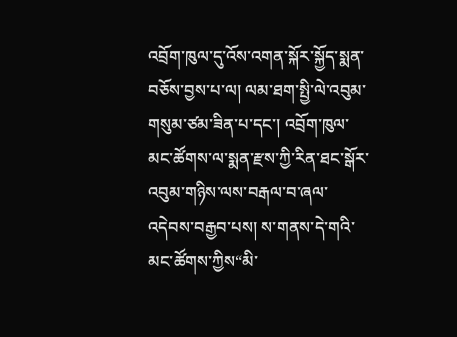འབྲོག་ཁུལ་དུ་འོས་འགན་སྐོར་སྐྱོད་སྨན་བཅོས་བྱས་པ་ལ། ལམ་ཐག་སྤྱི་ལེ་འབུམ་གསུམ་ཙམ་ཟིན་པ་དང་། འབྲོག་ཁུལ་མང་ཚོགས་ལ་སྨན་རྫས་ཀྱི་རིན་ཐང་སྒོར་འབུམ་གཉིས་ལས་བརྒལ་བ་ཞལ་འདེབས་བརྒྱབ་པས། ས་གནས་དེ་གའི་མང་ཚོགས་ཀྱིས“མི་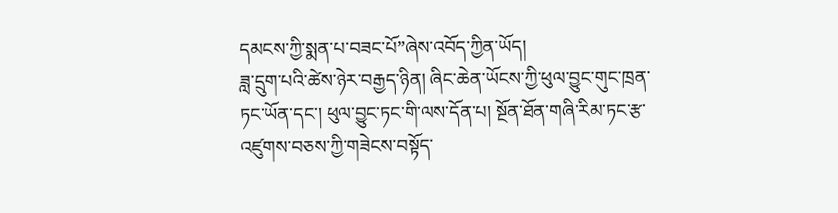དམངས་ཀྱི་སྨན་པ་བཟང་པོ”ཞེས་འབོད་ཀྱིན་ཡོད།
ཟླ་དྲུག་པའི་ཚེས་ཉེར་བརྒྱད་ཉིན། ཞིང་ཆེན་ཡོངས་ཀྱི་ཕུལ་བྱུང་གུང་ཁྲན་ཏང་ཡོན་དང་། ཕུལ་བྱུང་ཏང་གི་ལས་དོན་པ། སྔོན་ཐོན་གཞི་རིམ་ཏང་རྩ་འཛུགས་བཅས་ཀྱི་གཟེངས་བསྟོད་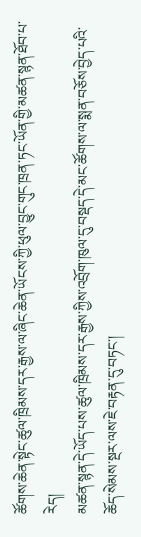ཚོགས་ཆེན་སྟེང་ཚུལ་ཁྲིམས་དར་རྒྱས་ལ་ཞིང་ཆེན་ཡོངས་ཀྱི་ཕུལ་བྱུང་གུང་ཁྲན་ཏང་ཡོན་གྱི་མཚན་སྙན་ཐོབ་པ་རེད།
མཚན་སྙན་དེ་ཡོད་པས་ཚུལ་ཁྲིམས་དར་རྒྱས་ཀྱིས་འབྲོག་ཁུལ་དུ་བསྡད་དེ་མང་ཚོགས་ལ་སྨན་བཅོས་བྱེད་པའི་ཆོད་སེམས་སྔར་ལས་ཇེ་བརྟན་དུ་བཏང་།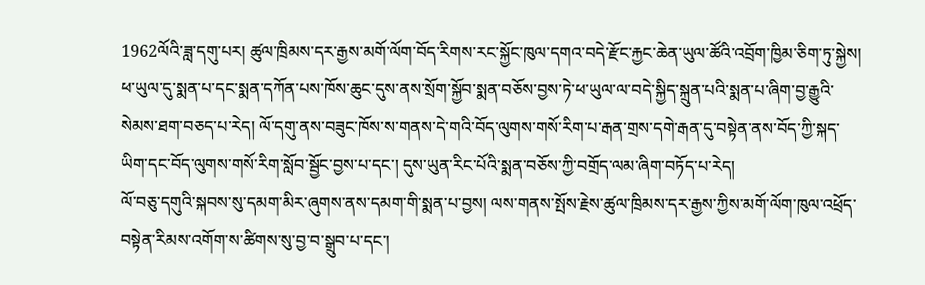1962ལོའི་ཟླ་དགུ་པར། ཚུལ་ཁྲིམས་དར་རྒྱས་མགོ་ལོག་བོད་རིགས་རང་སྐྱོང་ཁུལ་དགའ་བདེ་རྫོང་རྐྱང་ཆེན་ཡུལ་ཚོའི་འབྲོག་ཁྱིམ་ཅིག་ཏུ་སྐྱེས། ཕ་ཡུལ་དུ་སྨན་པ་དང་སྨན་དཀོན་པས་ཁོས་ཆུང་དུས་ནས་སྲོག་སྐྱོབ་སྨན་བཅོས་བྱས་ཏེ་ཕ་ཡུལ་ལ་བདེ་སྐྱིད་སྐྲུན་པའི་སྨན་པ་ཞིག་བྱ་རྒྱུའི་སེམས་ཐག་བཅད་པ་རེད། ལོ་དགུ་ནས་བཟུང་ཁོས་ས་གནས་དེ་གའི་བོད་ལུགས་གསོ་རིག་པ་རྒན་གྲས་དགེ་རྒན་དུ་བསྟེན་ནས་བོད་ཀྱི་སྐད་ཡིག་དང་བོད་ལུགས་གསོ་རིག་སློབ་སྦྱོང་བྱས་པ་དང་། དུས་ཡུན་རིང་པོའི་སྨན་བཅོས་ཀྱི་བགྲོད་ལམ་ཞིག་བཏོད་པ་རེད།
ལོ་བཅུ་དགུའི་སྐབས་སུ་དམག་མིར་ཞུགས་ནས་དམག་གི་སྨན་པ་བྱས། ལས་གནས་སྤོས་རྗེས་ཚུལ་ཁྲིམས་དར་རྒྱས་ཀྱིས་མགོ་ལོག་ཁུལ་འཕྲོད་བསྟེན་རིམས་འགོག་ས་ཚིགས་སུ་བྱ་བ་སྒྲུབ་པ་དང་།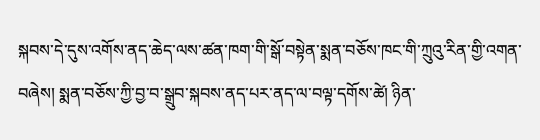སྐབས་དེ་དུས་འགོས་ནད་ཆེད་ལས་ཚན་ཁག་གི་སྒོ་བསྟེན་སྨན་བཅོས་ཁང་གི་ཀྲུའུ་རིན་གྱི་འགན་བཞེས། སྨན་བཅོས་ཀྱི་བྱ་བ་སྒྲུབ་སྐབས་ནད་པར་ནད་ལ་བལྟ་དགོས་ཚེ། ཉིན་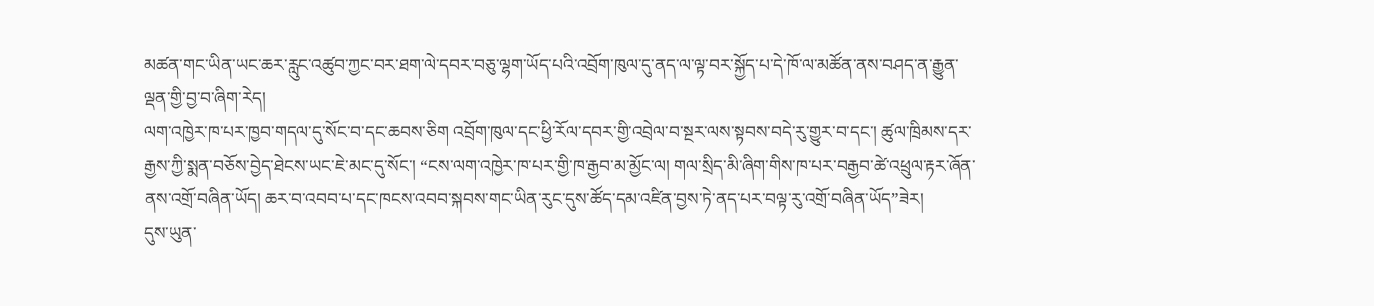མཚན་གང་ཡིན་ཡང་ཆར་རླུང་འཚུབ་ཀྱང་བར་ཐག་ལེ་དབར་བཅུ་ལྷག་ཡོད་པའི་འབྲོག་ཁུལ་དུ་ནད་ལ་ལྟ་བར་སྐྱོད་པ་དེ་ཁོ་ལ་མཚོན་ནས་བཤད་ན་རྒྱུན་ལྡན་གྱི་བྱ་བ་ཞིག་རེད།
ལག་འཁྱེར་ཁ་པར་ཁྱབ་གདལ་དུ་སོང་བ་དང་ཆབས་ཅིག འབྲོག་ཁུལ་དང་ཕྱི་རོལ་དབར་གྱི་འབྲེལ་བ་སྔར་ལས་སྟབས་བདེ་རུ་གྱུར་བ་དང་། ཚུལ་ཁྲིམས་དར་རྒྱས་ཀྱི་སྨན་བཅོས་བྱེད་ཐེངས་ཡང་ཇེ་མང་དུ་སོང་། “ངས་ལག་འཁྱེར་ཁ་པར་གྱི་ཁ་རྒྱབ་མ་མྱོང་ལ། གལ་སྲིད་མི་ཞིག་གིས་ཁ་པར་བརྒྱབ་ཚེ་འཕྲུལ་རྟར་ཞོན་ནས་འགྲོ་བཞིན་ཡོད། ཆར་བ་འབབ་པ་དང་ཁངས་འབབ་སྐབས་གང་ཡིན་རུང་དུས་ཚོད་དམ་འཛིན་བྱས་ཏེ་ནད་པར་བལྟ་རུ་འགྲོ་བཞིན་ཡོད”ཟེར།
དུས་ཡུན་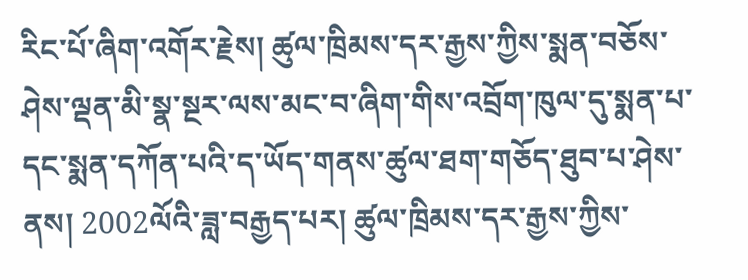རིང་པོ་ཞིག་འགོར་རྗེས། ཚུལ་ཁྲིམས་དར་རྒྱས་ཀྱིས་སྨན་བཅོས་ཤེས་ལྡན་མི་སྣ་སྔར་ལས་མང་བ་ཞིག་གིས་འབྲོག་ཁུལ་དུ་སྨན་པ་དང་སྨན་དཀོན་པའི་ད་ཡོད་གནས་ཚུལ་ཐག་གཅོད་ཐུབ་པ་ཤེས་ནས། 2002ལོའི་ཟླ་བརྒྱད་པར། ཚུལ་ཁྲིམས་དར་རྒྱས་ཀྱིས་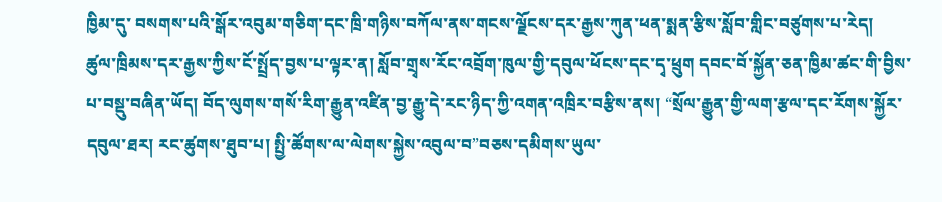ཁྱིམ་དུ་ བསགས་པའི་སྒོར་འབུམ་གཅིག་དང་ཁྲི་གཉིས་བཀོལ་ནས་གངས་ལྗོངས་དར་རྒྱས་ཀུན་ཕན་སྨན་རྩིས་སློབ་གླིང་བཙུགས་པ་རེད།
ཚུལ་ཁྲིམས་དར་རྒྱས་ཀྱིས་ངོ་སྤྲོད་བྱས་པ་ལྟར་ན། སློབ་གྲྭས་རོང་འབྲོག་ཁུལ་གྱི་དབུལ་ཕོངས་དང་དྭ་ཕྲུག དབང་བོ་སྐྱོན་ཅན་ཁྱིམ་ཚང་གི་བྱིས་པ་བསྡུ་བཞིན་ཡོད། བོད་ལུགས་གསོ་རིག་རྒྱུན་འཛིན་བྱ་རྒྱུ་དེ་རང་ཉིད་ཀྱི་འགན་འཁྲིར་བརྩིས་ནས། “སྲོལ་རྒྱུན་གྱི་ལག་རྩལ་དང་རོགས་སྐྱོར་དབུལ་ཐར། རང་ཚུགས་ཐུབ་པ། སྤྱི་ཚོགས་ལ་ལེགས་སྐྱེས་འབུལ་བ”བཅས་དམིགས་ཡུལ་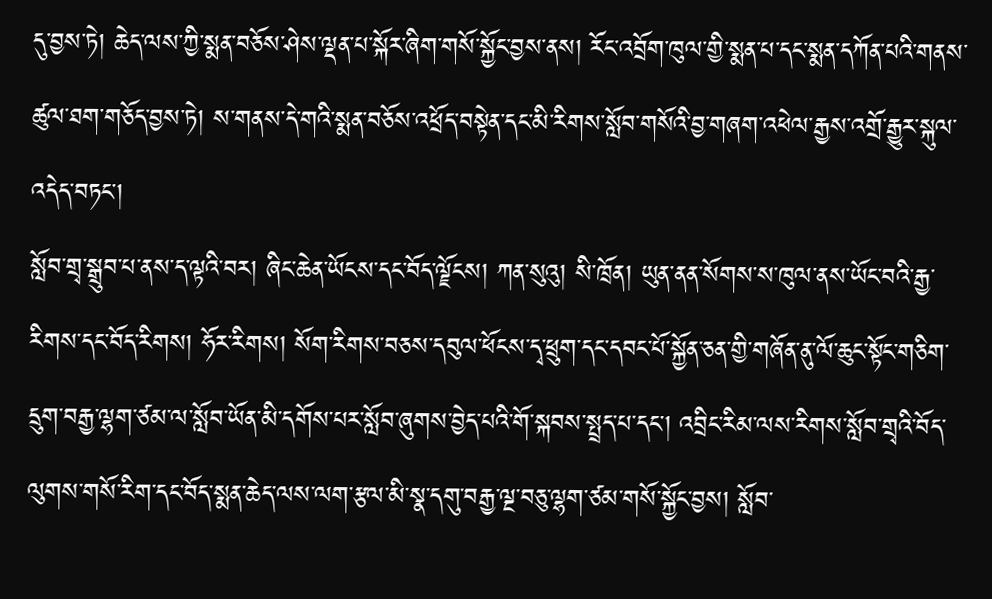དུ་བྱས་ཏེ། ཆེད་ལས་ཀྱི་སྨན་བཅོས་ཤེས་ལྡན་པ་སྐོར་ཞིག་གསོ་སྐྱོང་བྱས་ནས། རོང་འབྲོག་ཁུལ་གྱི་སྨན་པ་དང་སྨན་དཀོན་པའི་གནས་ཚུལ་ཐག་གཅོད་བྱས་ཏེ། ས་གནས་དེ་གའི་སྨན་བཅོས་འཕྲོད་བསྟེན་དང་མི་རིགས་སློབ་གསོའི་བྱ་གཞག་འཕེལ་རྒྱས་འགྲོ་རྒྱུར་སྐུལ་འདེད་བཏང་།
སློབ་གྲྭ་སྒྲུབ་པ་ནས་ད་ལྟའི་བར། ཞིང་ཆེན་ཡོངས་དང་བོད་ལྗོངས། ཀན་སུའུ། སི་ཁྲོན། ཡུན་ནན་སོགས་ས་ཁུལ་ནས་ཡོང་བའི་རྒྱ་རིགས་དང་བོད་རིགས། ཧོར་རིགས། སོག་རིགས་བཅས་དབུལ་ཕོངས་དྭ་ཕྲུག་དང་དབང་པོ་སྐྱོན་ཅན་གྱི་གཞོན་ནུ་ལོ་ཆུང་སྟོང་གཅིག་དྲུག་བརྒྱ་ལྷག་ཙམ་ལ་སློབ་ཡོན་མི་དགོས་པར་སློབ་ཞུགས་བྱེད་པའི་གོ་སྐབས་སྤྲད་པ་དང་། འབྲིང་རིམ་ལས་རིགས་སློབ་གྲྭའི་བོད་ལུགས་གསོ་རིག་དང་བོད་སྨན་ཆེད་ལས་ལག་རྩལ་མི་སྣ་དགུ་བརྒྱ་ལྔ་བཅུ་ལྷག་ཙམ་གསོ་སྐྱོང་བྱས། སློབ་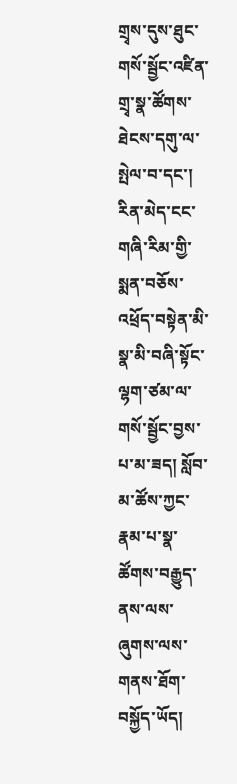གྲྭས་དུས་ཐུང་གསོ་སྦྱོང་འཛིན་གྲྭ་སྣ་ཚོགས་ཐེངས་དགུ་ལ་སྤེལ་བ་དང་། རིན་མེད་ངང་གཞི་རིམ་གྱི་སྨན་བཅོས་འཕྲོད་བསྟེན་མི་སྣ་མི་བཞི་སྟོང་ལྷག་ཙམ་ལ་གསོ་སྦྱོང་བྱས་པ་མ་ཟད། སློབ་མ་ཚོས་ཀྱང་རྣམ་པ་སྣ་ཚོགས་བརྒྱུད་ནས་ལས་ཞུགས་ལས་གནས་ཐོག་བསྐྱོད་ཡོད།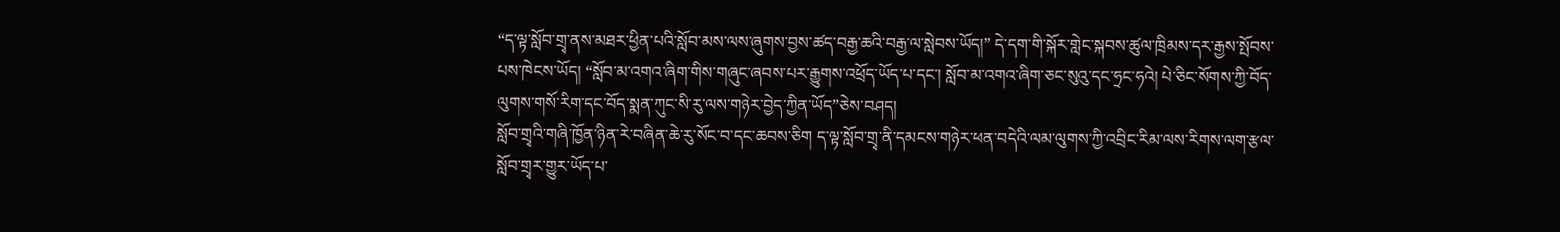“ད་ལྟ་སློབ་གྲྭ་ནས་མཐར་ཕྱིན་པའི་སློབ་མས་ལས་ཞུགས་བྱས་ཚད་བརྒྱ་ཆའི་བརྒྱ་ལ་སླེབས་ཡོད།” དེ་དག་གི་སྐོར་གླེང་སྐབས་ཚུལ་ཁྲིམས་དར་རྒྱས་སྤོབས་པས་ཁེངས་ཡོད། “སློབ་མ་འགའ་ཞིག་གིས་གཞུང་ཞབས་པར་རྒྱུགས་འཕྲོད་ཡོད་པ་དང་། སློབ་མ་འགའ་ཞིག་ཅང་སུའུ་དང་ཧྲང་ཧའེ། པེ་ཅིང་སོགས་ཀྱི་བོད་ལུགས་གསོ་རིག་དང་བོད་སྨན་ཀུང་སི་རུ་ལས་གཉེར་བྱེད་ཀྱིན་ཡོད”ཅེས་བཤད།
སློབ་གྲྭའི་གཞི་ཁྱོན་ཉིན་རེ་བཞིན་ཆེ་རུ་སོང་བ་དང་ཆབས་ཅིག ད་ལྟ་སློབ་གྲྭ་ནི་དམངས་གཉེར་ཕན་བདེའི་ལམ་ལུགས་ཀྱི་འབྲིང་རིམ་ལས་རིགས་ལག་རྩལ་སློབ་གྲྭར་གྱུར་ཡོད་པ་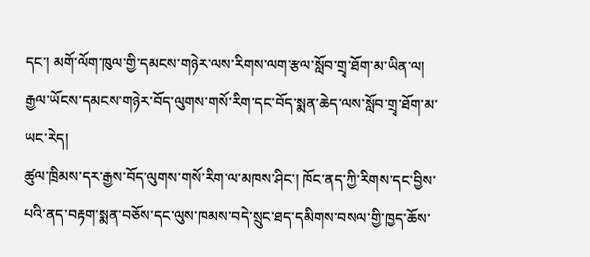དང་། མགོ་ལོག་ཁུལ་གྱི་དམངས་གཉེར་ལས་རིགས་ལག་རྩལ་སློབ་གྲྭ་ཐོག་མ་ཡིན་ལ། རྒྱལ་ཡོངས་དམངས་གཉེར་བོད་ལུགས་གསོ་རིག་དང་བོད་སྨན་ཆེད་ལས་སློབ་གྲྭ་ཐོག་མ་ཡང་རེད།
ཚུལ་ཁྲིམས་དར་རྒྱས་བོད་ལུགས་གསོ་རིག་ལ་མཁས་ཤིང་། ཁོང་ནད་ཀྱི་རིགས་དང་བྱིས་པའི་ནད་བརྟག་སྨན་བཅོས་དང་ལུས་ཁམས་བདེ་སྲུང་ཐད་དམིགས་བསལ་གྱི་ཁྱད་ཆོས་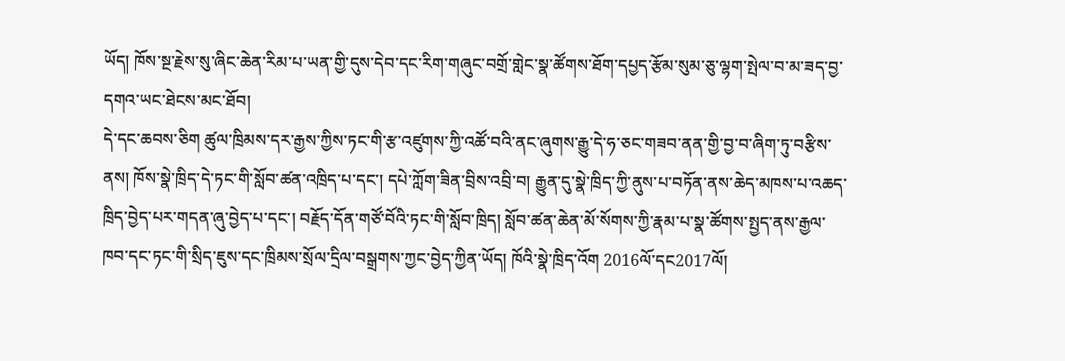ཡོད། ཁོས་སྔ་རྗེས་སུ་ཞིང་ཆེན་རིམ་པ་ཡན་གྱི་དུས་དེབ་དང་རིག་གཞུང་བགྲོ་གླེང་སྣ་ཚོགས་ཐོག་དཔྱད་རྩོམ་སུམ་ཅུ་ལྷག་སྤེལ་བ་མ་ཟད་བྱ་དགའ་ཡང་ཐེངས་མང་ཐོབ།
དེ་དང་ཆབས་ཅིག ཚུལ་ཁྲིམས་དར་རྒྱས་ཀྱིས་ཏང་གི་རྩ་འཛུགས་ཀྱི་འཚོ་བའི་ནང་ཞུགས་རྒྱུ་དེ་ཧ་ཅང་གཟབ་ནན་གྱི་བྱ་བ་ཞིག་ཏུ་བརྩིས་ནས། ཁོས་སྣེ་ཁྲིད་དེ་ཏང་གི་སློབ་ཚན་འཁྲིད་པ་དང་། དཔེ་ཀློག་ཟིན་བྲིས་འབྲི་བ། རྒྱུན་དུ་སྣེ་ཁྲིད་ཀྱི་ནུས་པ་བཏོན་ནས་ཆེད་མཁས་པ་འཆད་ཁྲིད་བྱེད་པར་གདན་ཞུ་བྱེད་པ་དང་། བརྗོད་དོན་གཙོ་བོའི་ཏང་གི་སློབ་ཁྲིད། སློབ་ཚན་ཆེན་མོ་སོགས་ཀྱི་རྣམ་པ་སྣ་ཚོགས་སྤྱད་ནས་རྒྱལ་ཁབ་དང་ཏང་གི་སྲིད་ཇུས་དང་ཁྲིམས་སྲོལ་དྲིལ་བསྒྲགས་ཀྱང་བྱེད་ཀྱིན་ཡོད། ཁོའི་སྣེ་ཁྲིད་འོག 2016ལོ་དང2017ལོ།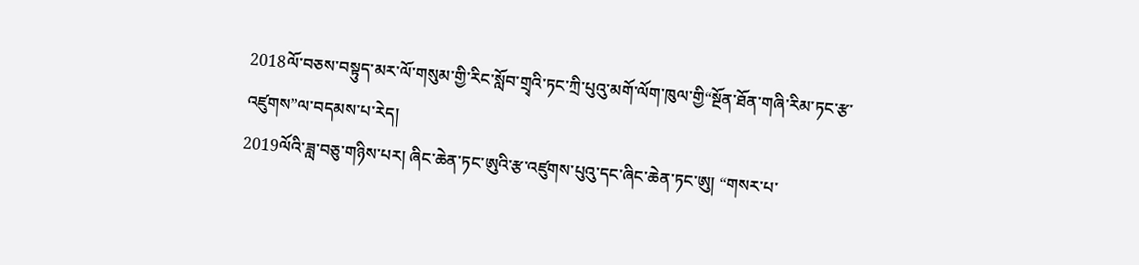2018ལོ་བཅས་བསྟུད་མར་ལོ་གསུམ་གྱི་རིང་སློབ་གྲྭའི་ཏང་ཀྲི་པུའུ་མགོ་ལོག་ཁུལ་གྱི“སྔོན་ཐོན་གཞི་རིམ་ཏང་རྩ་འཛུགས”ལ་བདམས་པ་རེད།
2019ལོའི་ཟླ་བཅུ་གཉིས་པར། ཞིང་ཆེན་ཏང་ཨུའི་རྩ་འཛུགས་པུའུ་དང་ཞིང་ཆེན་ཏང་ཨུ། “གསར་པ་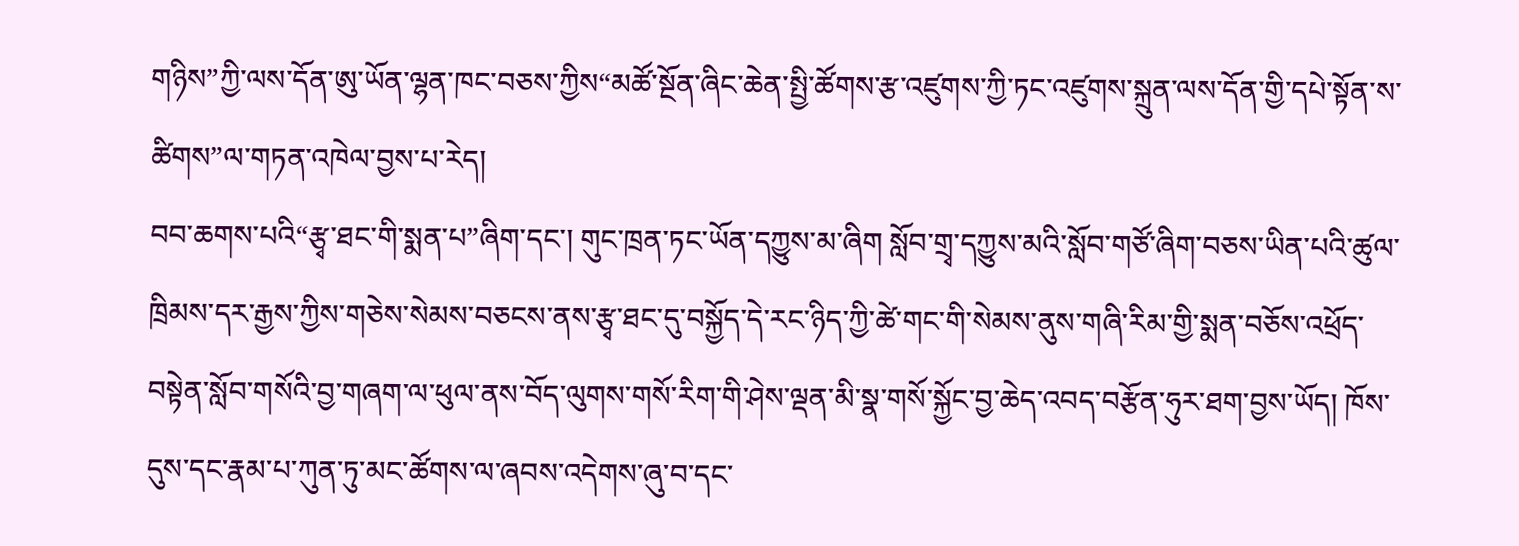གཉིས”ཀྱི་ལས་དོན་ཨུ་ཡོན་ལྷན་ཁང་བཅས་ཀྱིས“མཚོ་སྔོན་ཞིང་ཆེན་སྤྱི་ཚོགས་རྩ་འཛུགས་ཀྱི་ཏང་འཛུགས་སྐྲུན་ལས་དོན་གྱི་དཔེ་སྟོན་ས་ཚིགས”ལ་གཏན་འཁེལ་བྱས་པ་རེད།
བབ་ཆགས་པའི“རྩྭ་ཐང་གི་སྨན་པ”ཞིག་དང་། གུང་ཁྲན་ཏང་ཡོན་དཀྱུས་མ་ཞིག སློབ་གྲྭ་དཀྱུས་མའི་སློབ་གཙོ་ཞིག་བཅས་ཡིན་པའི་ཚུལ་ཁྲིམས་དར་རྒྱས་ཀྱིས་གཅེས་སེམས་བཅངས་ནས་རྩྭ་ཐང་དུ་བསྐྱོད་དེ་རང་ཉིད་ཀྱི་ཚེ་གང་གི་སེམས་ནུས་གཞི་རིམ་གྱི་སྨན་བཅོས་འཕྲོད་བསྟེན་སློབ་གསོའི་བྱ་གཞག་ལ་ཕུལ་ནས་བོད་ལུགས་གསོ་རིག་གི་ཤེས་ལྡན་མི་སྣ་གསོ་སྐྱོང་བྱ་ཆེད་འབད་བརྩོན་ཧུར་ཐག་བྱས་ཡོད། ཁོས་དུས་དང་རྣམ་པ་ཀུན་ཏུ་མང་ཚོགས་ལ་ཞབས་འདེགས་ཞུ་བ་དང་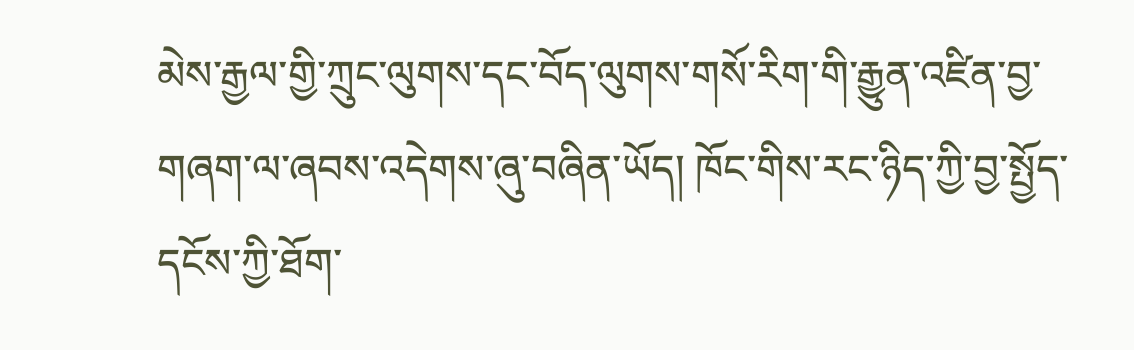མེས་རྒྱལ་གྱི་ཀྲུང་ལུགས་དང་བོད་ལུགས་གསོ་རིག་གི་རྒྱུན་འཛིན་བྱ་གཞག་ལ་ཞབས་འདེགས་ཞུ་བཞིན་ཡོད། ཁོང་གིས་རང་ཉིད་ཀྱི་བྱ་སྤྱོད་དངོས་ཀྱི་ཐོག་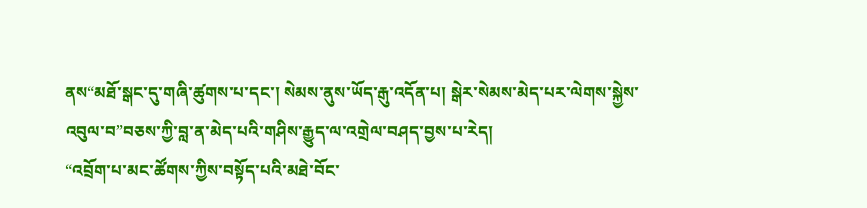ནས“མཐོ་སྒང་དུ་གཞི་ཚུགས་པ་དང་། སེམས་ནུས་ཡོད་རྒུ་འདོན་པ། སྒེར་སེམས་མེད་པར་ལེགས་སྐྱེས་འབུལ་བ”བཅས་ཀྱི་བླ་ན་མེད་པའི་གཤིས་རྒྱུད་ལ་འགྲེལ་བཤད་བྱས་པ་རེད།
“འབྲོག་པ་མང་ཚོགས་ཀྱིས་བསྟོད་པའི་མཐེ་བོང་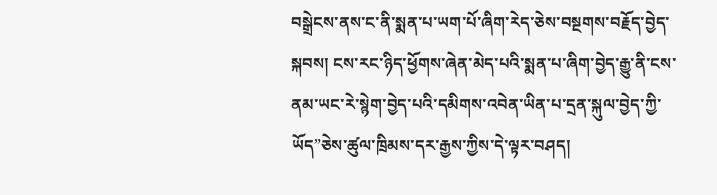བསྒྲེངས་ནས་ང་ནི་སྨན་པ་ཡག་པོ་ཞིག་རེད་ཅེས་བསྔགས་བརྗོད་བྱེད་སྐབས། ངས་རང་ཉིད་ཕྱོགས་ཞེན་མེད་པའི་སྨན་པ་ཞིག་བྱེད་རྒྱུ་ནི་ངས་ནམ་ཡང་རེ་སྙེག་བྱེད་པའི་དམིགས་འབེན་ཡིན་པ་དྲན་སྐུལ་བྱེད་ཀྱི་ཡོད”ཅེས་ཚུལ་ཁྲིམས་དར་རྒྱས་ཀྱིས་དེ་ལྟར་བཤད།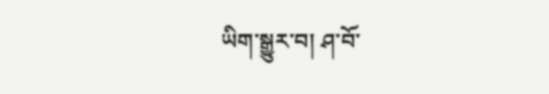ཡིག་སྒྱུར་བ། ཤ་བོ་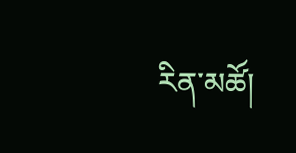རིན་མཚོ།